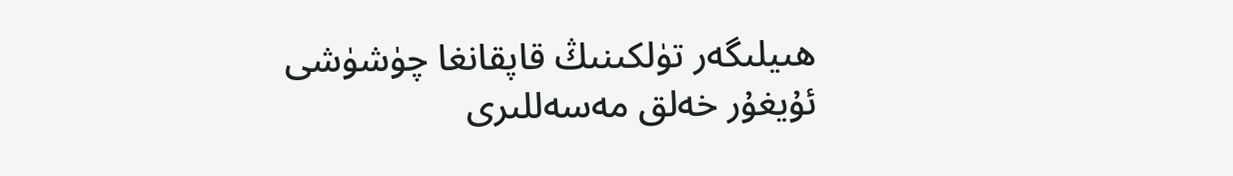ھىيلىگەر تۈلكىنىڭ قاپقانغا چۈشۈشى
ئۇيغۇر خەلق مەسەللىرى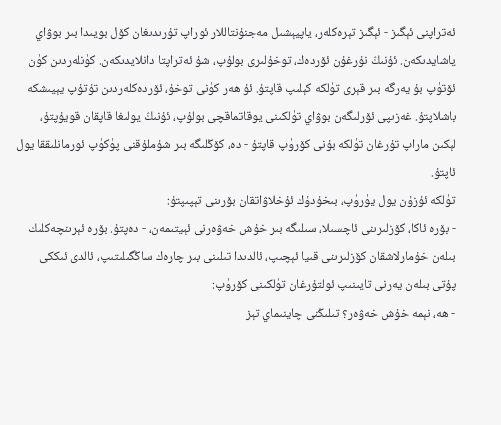ئەتراپنى ئېگىز - ئېگىز تېرەكلەر، ياپيېشىل مەجنۇنتاللار ئوراپ تۇرىدىغان كۆل بويىدا بىر بوۋاي ياشايدىكەن. ئۇنىڭ نۇرغۇن ئۆردەك، توخۇلىرى بولۇپ، شۇ ئەتراپتا دانلايدىكەن. كۈنلەردىن كۈن ئۆتۈپ بۇ يەرگە بىر قېرى تۈلكە كېلىپ قاپتۇ. ئۇ ھەر كۈنى توخۇ، ئۆردەكلەردىن تۇتۇپ يېيىشكە باشلاپتۇ. غەزىپى ئۆرلىگەن بوۋاي تۈلكىنى يوقاتماقچى بولۇپ، ئۇنىڭ يولىغا قاپقان قويۇپتۇ، لېكىن ماراپ تۇرغان تۈلكە بۇنى كۆرۈپ قاپتۇ - دە، كۆڭلىگە بىر شۇملۇقنى پۈكۈپ ئورمانلىققا يول ئاپتۇ.
تۈلكە ئۇزۇن يول يۈرۈپ، بىخۇدۇك ئۇخلاۋاتقان بۆرىنى تېپىپتۇ:
- بۆرە ئاكا، كۆزلىرىنى ئاچسىلا، سىلىگە بىر خۇش خەۋەرنى ئېيتىمەن، - دەپتۇ. بۆرە ئېرىنچەكلىك بىلەن خۇمارلاشقان كۆزلىرىنى قىيا ئېچىپ، ئالدىدا تىلىنى بىر چارەك ساڭگىلىتىپ، ئالدى ئىككى پۇتى بىلەن يەرنى تايىنىپ ئولتۇرغان تۈلكىنى كۆرۈپ:
- ھە، نېمە خۇش خەۋەر؟ تىلىڭنى چاينىماي تېز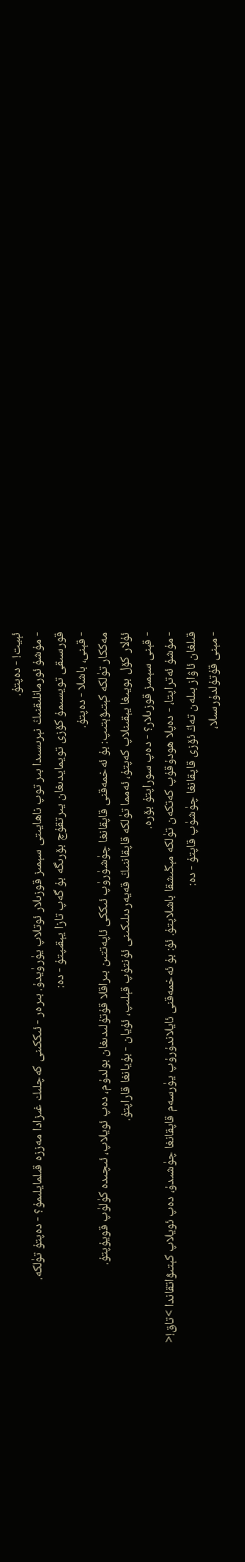ئېيت! - دەپتۇ.
- مۇشۇ ئورمانلىقنىڭ نېرىسىدا بىر توپ ناھايىتى سېمىز قوزىلار ئوتلاپ يۈرۈيدۇ. بىرەر - ئىككىنى كەچلىك غىزادا مەززە قىلمايلىمۇ؟ - دەپتۇ تۈلكە.
قورسىقى تويسىمۇ كۆزى تويمايدىغان يىرتقۇچ بۆرىگە بۇ گەپ تازا يېقىپتۇ - دە:
- قېنى، باشلا - دەپتۇ.
مەككار تۈلكە كېتىۋېتىپ: بۇ ئەخمەقنى قاپقانغا چۈشۈرۈپ ئىككى ئاپەتتىن بىراقلا قۇتۇلىدىغان بولدۇم، دەپ ئويلاپ، ئىچىدە كۈلۈپ قويۇپتۇ.
ئۇلار كۆل بويىغا يېقىنلاپ كەپتۇ، ئەمما تۈلكە قاپقاننىڭ قەيەردىلىكىنى ئۇنتۇپ قېلىپ، ئۇيان - بۇيانغا قاراپتۇ.
- قېنى سېمىز قوزىلار؟ - دەپ سوراپتۇ بۆرە.
- مۇشۇ ئەتراپتا، - دەپلا ھودۇقۇپ كەتكەن تۈلكە مېڭىشقا باشلاپتۇ. ئۇ: بۇ ئەخمەقنى ئايلاندۇرۇپ يۈرسەم قاپقانغا چۈشىدۇ، دەپ ئويلاپ كېتىۋاتقاندا >تاق!< قىلغان ئاۋاز بىلەن تەڭ ئۆزى قاپقانغا چۈشۈپ قاپتۇ - دە:
- مېنى قۇتۇلدۇرسىلا،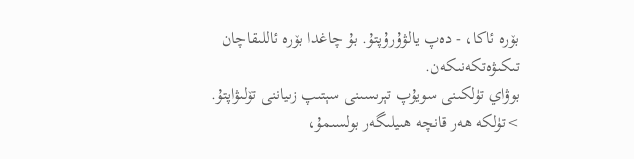بۆرە ئاكا، - دەپ يالۋۇرۇپتۇ. بۇ چاغدا بۆرە ئاللىقاچان تىكىۋەتكەنىكەن.
بوۋاي تۈلكىنى سويۇپ تېرىسىنى سېتىپ زىياننى تۆلىۋاپتۇ.
>تۈلكە ھەر قانچە ھىيلىگەر بولسىمۇ،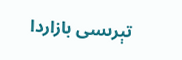تېرىسى بازاردا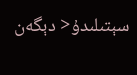سېتىلىدۇ< دېگەن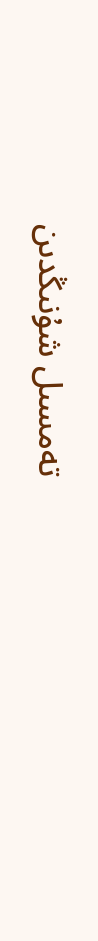تەمسىل شۇنىڭدىن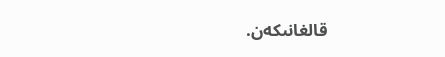قالغانىكەن.